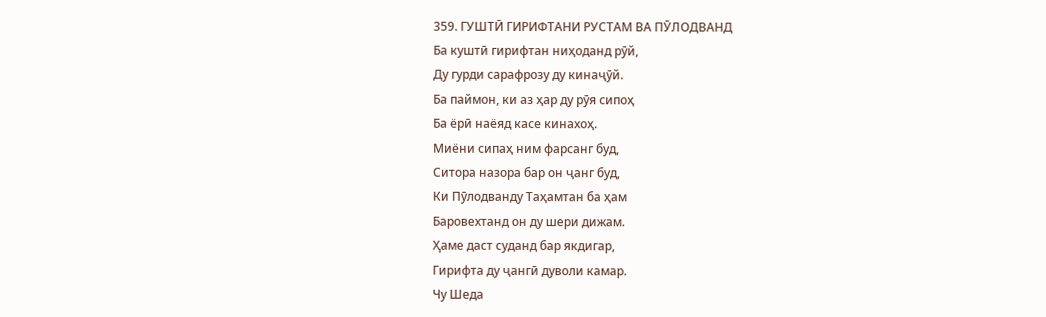359. ГУШТӢ ГИРИФТАНИ РУСТАМ ВА ПӮЛОДВАНД
Ба куштӣ гирифтан ниҳоданд рӯй,
Ду гурди сарафрозу ду кинаҷӯй.
Ба паймон, ки аз ҳар ду рӯя сипоҳ
Ба ёрӣ наёяд касе кинахоҳ.
Миёни сипаҳ ним фарсанг буд,
Ситора назора бар он ҷанг буд,
Ки Пӯлодванду Таҳамтан ба ҳам
Баровехтанд он ду шери дижам.
Ҳаме даст суданд бар якдигар,
Гирифта ду ҷангӣ дуволи камар.
Чу Шеда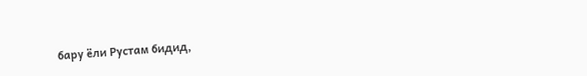бару ёли Рустам бидид,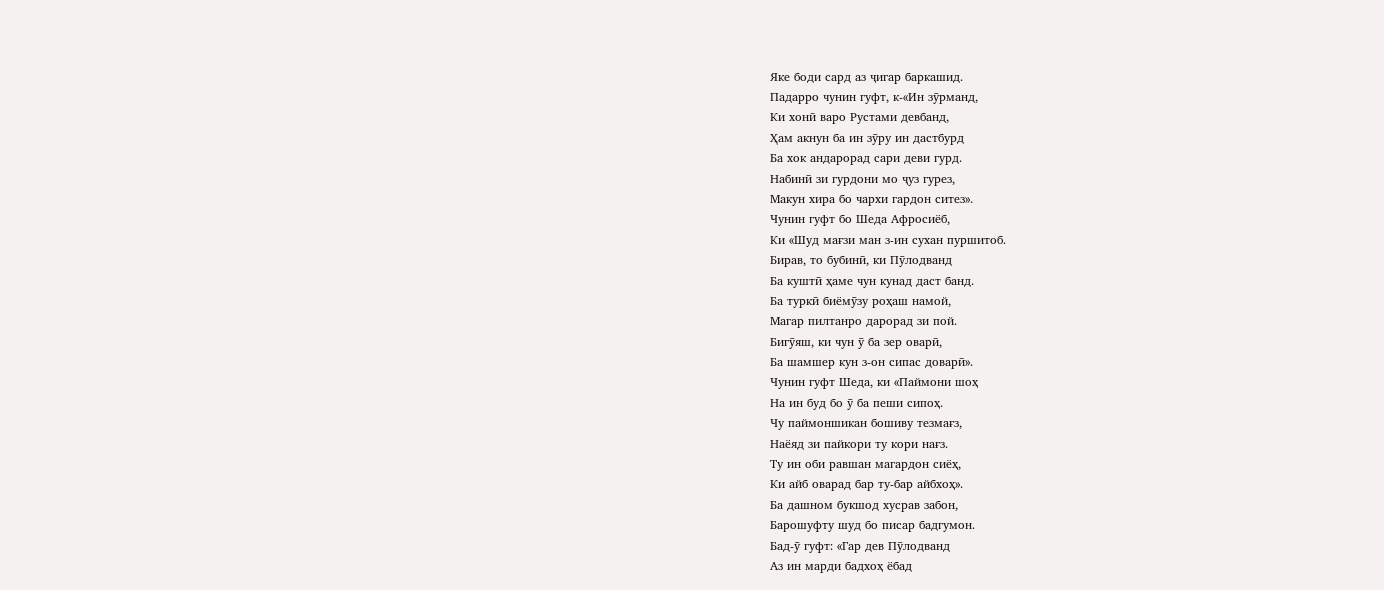Яке боди сард аз ҷигар баркашид.
Падарро чунин гуфт, к-«Ин зӯрманд,
Ки хонӣ варо Рустами девбанд,
Ҳам акнун ба ин зӯру ин дастбурд
Ба хок андарорад сари деви гурд.
Набинӣ зи гурдони мо ҷуз гурез,
Макун хира бо чархи гардон ситез».
Чунин гуфт бо Шеда Афросиёб,
Ки «Шуд мағзи ман з-ин сухан пуршитоб.
Бирав, то бубинӣ, ки Пӯлодванд
Ба куштӣ ҳаме чун кунад даст банд.
Ба туркӣ биёмӯзу роҳаш намой,
Магар пилтанро дарорад зи пой.
Бигӯяш, ки чун ӯ ба зер оварӣ,
Ба шамшер кун з-он сипас доварӣ».
Чунин гуфт Шеда, ки «Паймони шоҳ
На ин буд бо ӯ ба пеши сипоҳ.
Чу паймоншикан бошиву тезмағз,
Наёяд зи пайкори ту кори нағз.
Ту ин оби равшан магардон сиёҳ,
Ки айб оварад бар ту-бар айбхоҳ».
Ба дашном букшод хусрав забон,
Барошуфту шуд бо писар бадгумон.
Бад-ӯ гуфт: «Гар дев Пӯлодванд
Аз ин марди бадхоҳ ёбад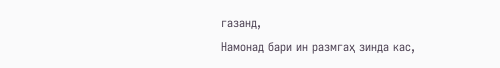газанд,
Намонад бари ин размгаҳ зинда кас,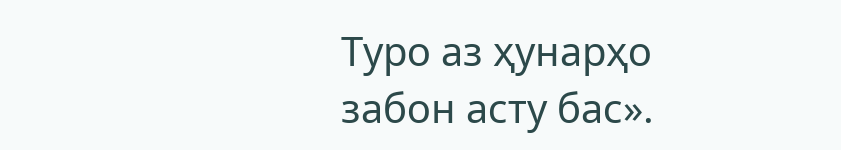Туро аз ҳунарҳо забон асту бас».